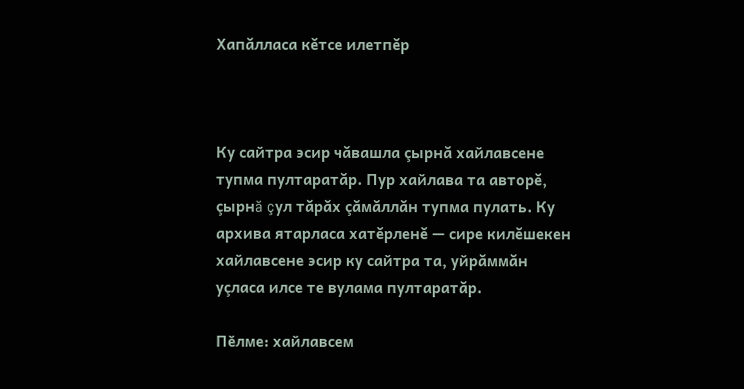Хапăлласа кĕтсе илетпĕр



Ку сайтра эсир чăвашла çырнă хайлавсене тупма пултаратăр. Пур хайлава та авторĕ, çырнă çул тăрăх çăмăллăн тупма пулать. Ку архива ятарласа хатĕрленĕ — сире килĕшекен хайлавсене эсир ку сайтра та, уйрăммăн уçласа илсе те вулама пултаратăр.

Пӗлме: хайлавсем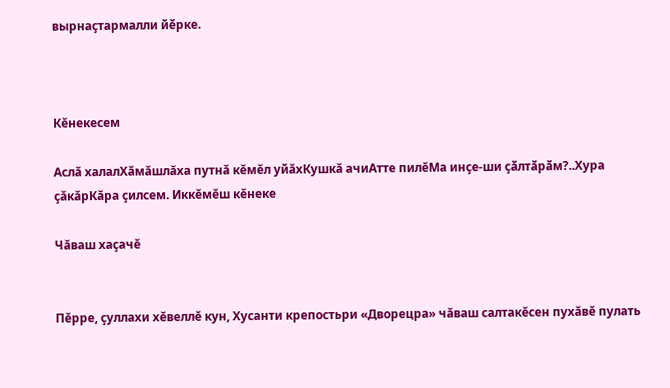вырнаҫтармалли йӗрке.



Кĕнекесем

Аслă халалХăмăшлăха путнă кĕмĕл уйăхКушкă ачиАтте пилĕМа инҫе-ши ҫӑлтӑрӑм?..Хура çăкăрКăра çилсем. Иккĕмĕш кĕнеке

Чăваш хаçачĕ


Пĕрре, çуллахи хĕвеллĕ кун, Хусанти крепостьри «Дворецра» чăваш салтакĕсен пухăвĕ пулать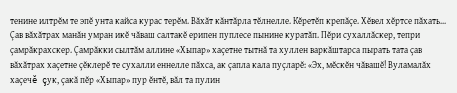тенине илтрĕм те эпĕ унта кайса курас терĕм. Вăхăт кăнтăрла тĕлнелле. Кĕретĕп крепăçе. Хĕвел хĕртсе пăхать... Çав вăхăтрах манăн умран икĕ чăваш салтакĕ ерипен пуплесе пынине куратăп. Пĕри сухаллăскер, тепри çамрăкрахскер. Çамрăкки сылтăм аллине «Хыпар» хаçетне тытнă та хуллен варкăштарса пырать тата çав вăхăтрах хаçетне çĕклерĕ те сухалли еннелле пăхса, ак çапла кала пуçларĕ: «Эх, мĕскĕн чăвашĕ! Вуламалăх хаçечĕ çук, çакă пĕр «Хыпар» пур ĕнтĕ, вăл та пулин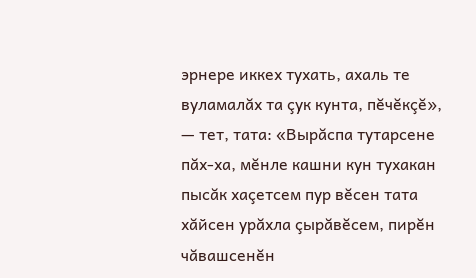эрнере иккех тухать, ахаль те вуламалăх та çук кунта, пĕчĕкçĕ», — тет, тата: «Вырăспа тутарсене пăх-ха, мĕнле кашни кун тухакан пысăк хаçетсем пур вĕсен тата хăйсен урăхла çырăвĕсем, пирĕн чăвашсенĕн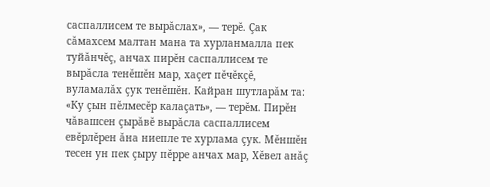саспаллисем те вырăслах», — терĕ. Çак сăмахсем малтан мана та хурланмалла пек туйăнчĕç, анчах пирĕн саспаллисем те вырăсла тенĕшĕн мар, хаçет пĕчĕкçĕ, вуламалăх çук тенĕшĕн. Кайран шутларăм та: «Ку çын пĕлмесĕр калаçать», — терĕм. Пирĕн чăвашсен çырăвĕ вырăсла саспаллисем евĕрлĕрен ăна ниепле те хурлама çук. Мĕншĕн тесен ун пек çыру пĕрре анчах мар, Хĕвел анăç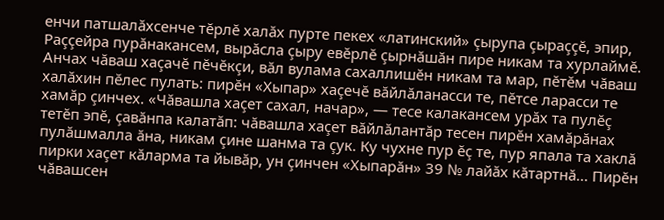енчи патшалăхсенче тĕрлĕ халăх пурте пекех «латинский» çырупа çыраççĕ, эпир, Раççейра пурăнакансем, вырăсла çыру евĕрлĕ çырнăшăн пире никам та хурлаймĕ. Анчах чăваш хаçачĕ пĕчĕкçи, вăл вулама сахаллишĕн никам та мар, пĕтĕм чăваш халăхин пĕлес пулать: пирĕн «Хыпар» хаçечĕ вăйлăланасси те, пĕтсе ларасси те хамăр çинчех. «Чăвашла хаçет сахал, начар», — тесе калакансем урăх та пулĕç тетĕп эпĕ, çавăнпа калатăп: чăвашла хаçет вăйлăлантăр тесен пирĕн хамăрăнах пулăшмалла ăна, никам çине шанма та çук. Ку чухне пур ĕç те, пур япала та хаклă пирки хаçет кăларма та йывăр, ун çинчен «Хыпарăн» 39 № лайăх кăтартнă... Пирĕн чăвашсен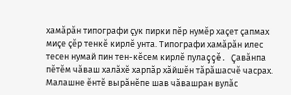хамăрăн типографи çук пирки пĕр нумĕр хаçет çапмах миçе çĕр тенкĕ кирлĕ унта. Типографи хамăрăн илес тесен нумай пин тен-кĕсем кирлĕ пулаççĕ. Çавăнпа пĕтĕм чăваш халăхĕ харпăр хăйшĕн тăрăшасчĕ часрах. Малашне ĕнтĕ вырăнĕпе шав чăвашран вулăс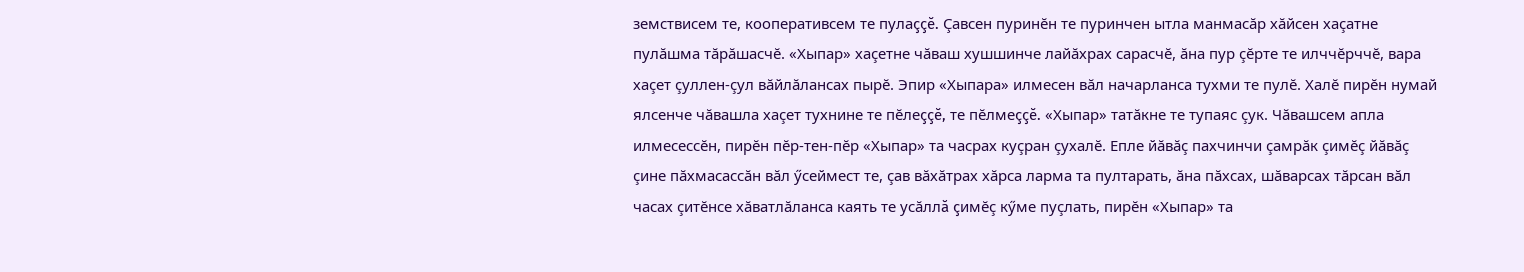земствисем те, кооперативсем те пулаççĕ. Çавсен пуринĕн те пуринчен ытла манмасăр хăйсен хаçатне пулăшма тăрăшасчĕ. «Хыпар» хаçетне чăваш хушшинче лайăхрах сарасчĕ, ăна пур çĕрте те илччĕрччĕ, вара хаçет çуллен-çул вăйлăлансах пырĕ. Эпир «Хыпара» илмесен вăл начарланса тухми те пулĕ. Халĕ пирĕн нумай ялсенче чăвашла хаçет тухнине те пĕлеççĕ, те пĕлмеççĕ. «Хыпар» татăкне те тупаяс çук. Чăвашсем апла илмесессĕн, пирĕн пĕр-тен-пĕр «Хыпар» та часрах куçран çухалĕ. Епле йăвăç пахчинчи çамрăк çимĕç йăвăç çине пăхмасассăн вăл ӳсеймест те, çав вăхăтрах хăрса ларма та пултарать, ăна пăхсах, шăварсах тăрсан вăл часах çитĕнсе хăватлăланса каять те усăллă çимĕç кӳме пуçлать, пирĕн «Хыпар» та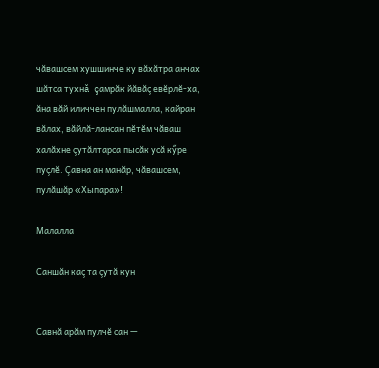чăвашсем хушшинче ку вăхăтра анчах шăтса тухнă çамрăк йăвăç евĕрлĕ-ха, ăна вăй иличчен пулăшмалла, кайран вăлах, вăйлă-лансан пĕтĕм чăваш халăхне çутăлтарса пысăк усă кӳре пуçлĕ. Çавна ан манăр, чăвашсем, пулăшăр «Хыпара»!

Малалла

Саншăн каç та çутă кун


Савнă арăм пулчĕ сан —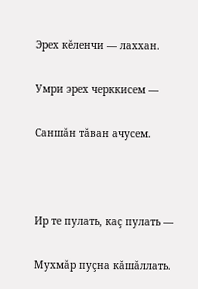Эрех кĕленчи — лаххан.

Умри эрех черккисем —

Саншăн тăван ачусем.



Ир те пулать, каç пулать —

Мухмăр пуçна кăшăллать.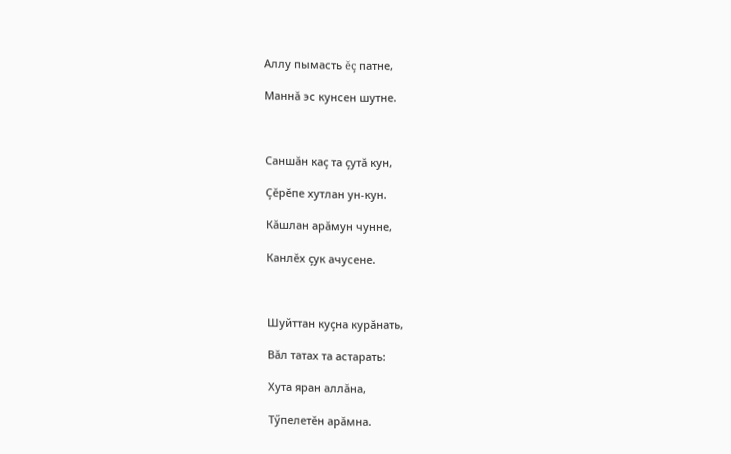Аллу пымасть ĕç патне,

Маннă эс кунсен шутне.



Саншăн каç та çутă кун,

Çĕрĕпе хутлан ун-кун.

Кăшлан арăмун чунне,

Канлĕх çук ачусене.



Шуйттан куçна курăнать,

Вăл татах та астарать:

Хута яран аллăна,

Тӳпелетĕн арăмна.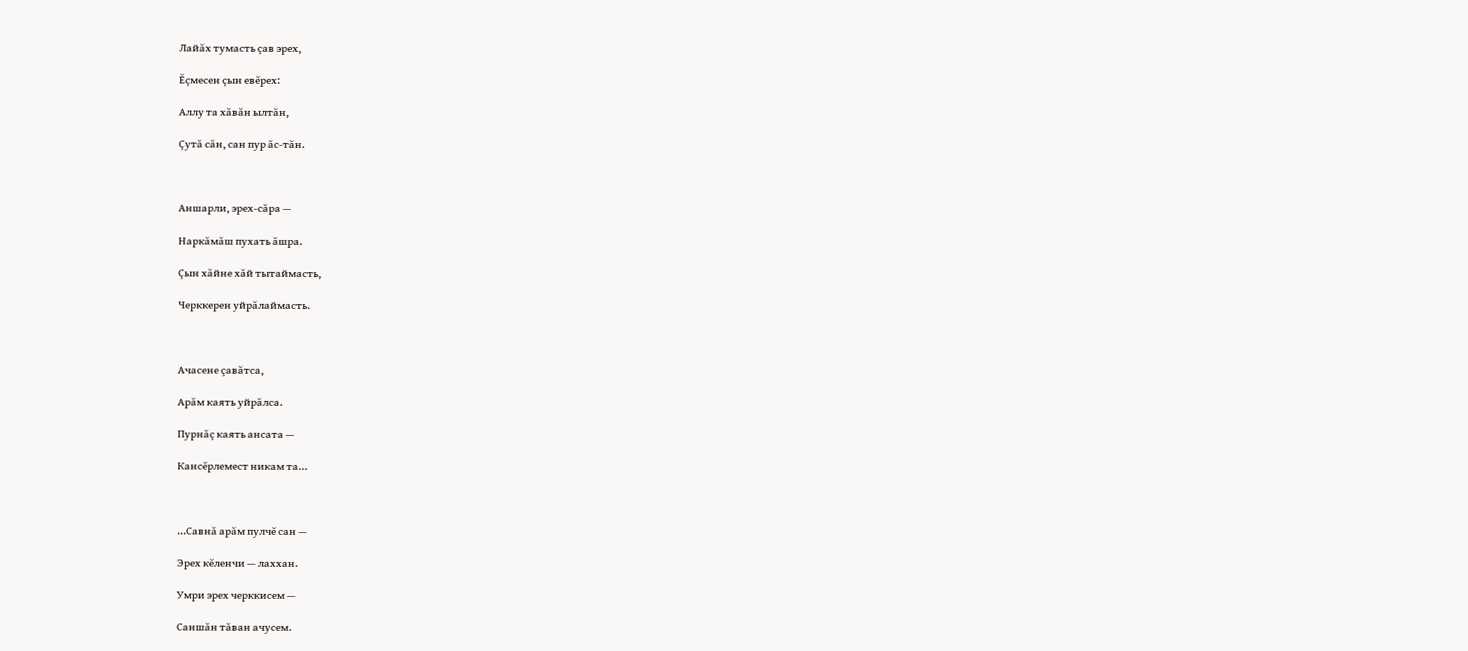Лайăх тумасть çав эрех,

Ĕçмесен çын евĕрех:

Аллу та хăвăн ылтăн,

Çутă сăн, сан пур ăс-тăн.



Аншарли, эрех-сăра —

Наркăмăш пухать ăшра.

Çын хăйне хăй тытаймасть,

Черккерен уйрăлаймасть.



Ачасене çавăтса,

Арăм каять уйрăлса.

Пурнăç каять ансата —

Кансĕрлемест никам та…



…Савнă арăм пулчĕ сан —

Эрех кĕленчи — лаххан.

Умри эрех черккисем —

Саншăн тăван ачусем.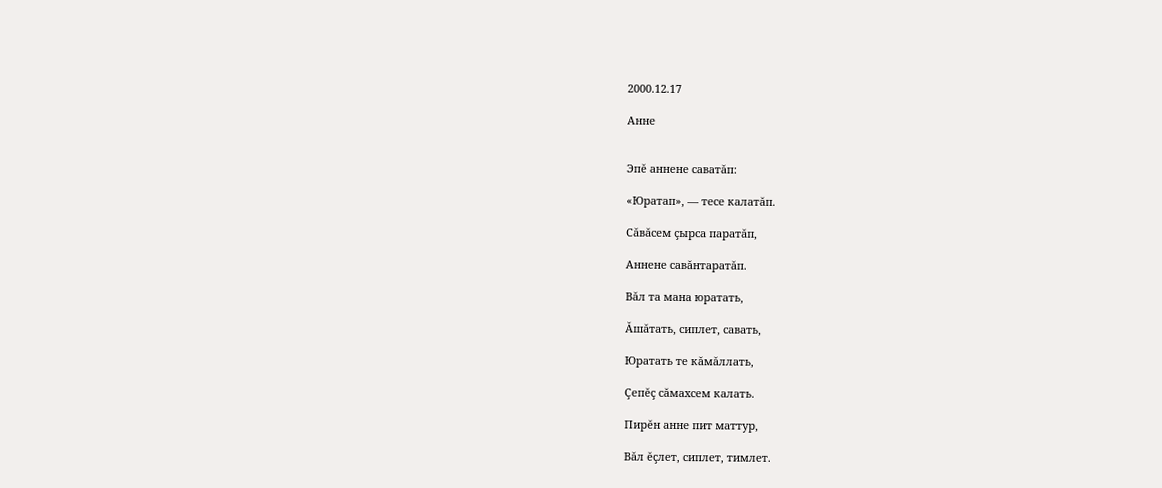2000.12.17

Анне


Эпĕ аннене саватăп:

«Юратап», — тесе калатăп.

Сăвăсем çырса паратăп,

Аннене савăнтаратăп.

Вăл та мана юратать,

Ăшăтать, сиплет, савать,

Юратать те кăмăллать,

Çепĕç сăмахсем калать.

Пирĕн анне пит маттур,

Вăл ĕçлет, сиплет, тимлет.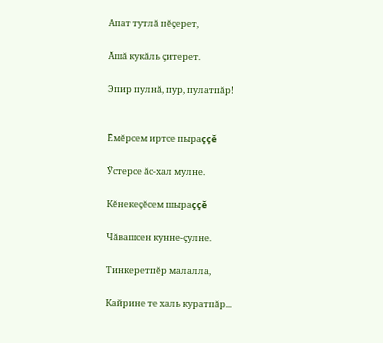Апат тутлă пĕçерет,

Ăшă кукăль çитерет.

Эпир пулнă, пур, пулатпăр!


Ĕмĕрсем иртсе пыраççĕ

Ӳстерсе ăс-хал мулне.

Кĕнекеçĕсем шыраççĕ

Чăвашсен кунне-çулне.

Тинкеретпĕр малалла,

Кайрине те халь куратпăр...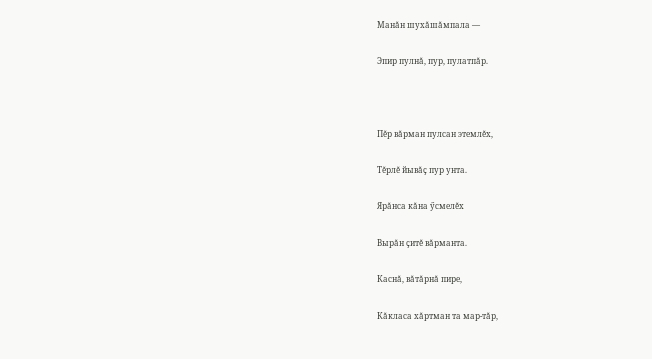Манăн шухăшăмпала —

Эпир пулнă, пур, пулатпăр.



Пĕр вăрман пулсан этемлĕх,

Тĕрлĕ йывăç пур унта.

Ярăнса кăна ӳсмелĕх

Вырăн çитĕ вăрманта.

Каснă, вăтăрнă пире,

Кăкласа хăртман та мар-тăр,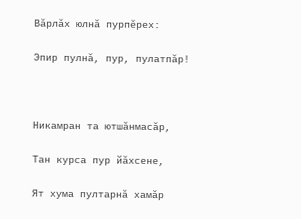Вăрлăх юлнă пурпĕрех:

Эпир пулнă, пур, пулатпăр!



Никамран та ютшăнмасăр,

Тан курса пур йăхсене,

Ят хума пултарнă хамăр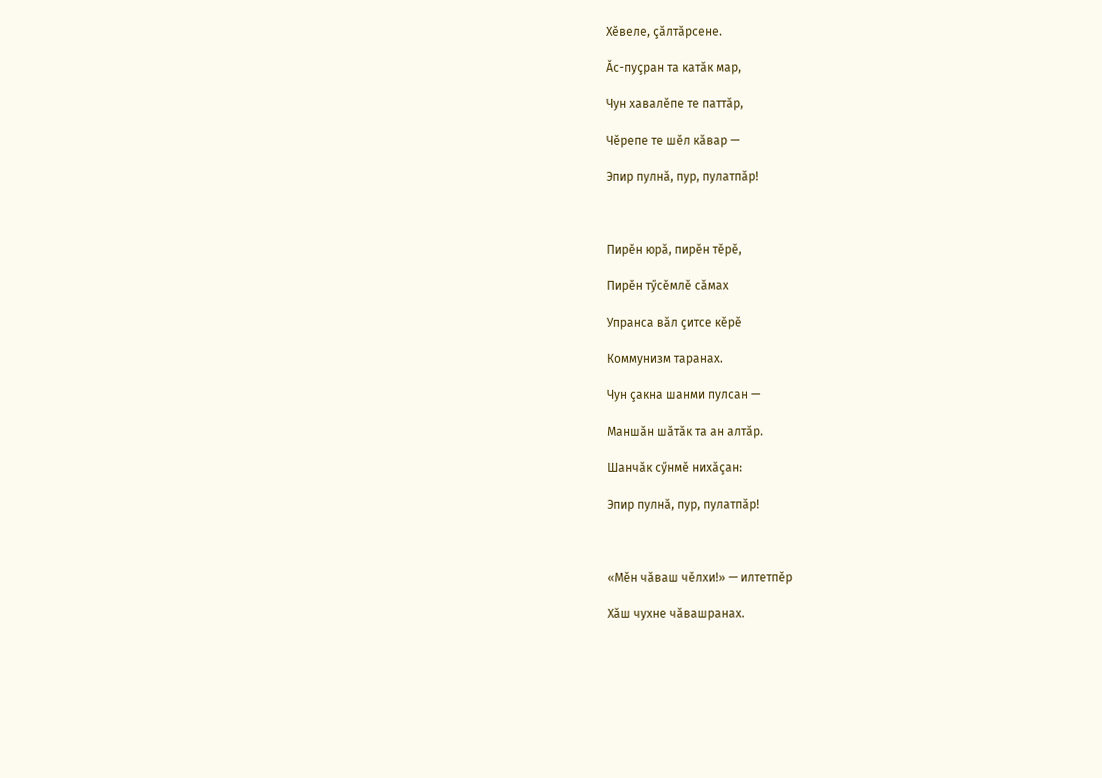Хĕвеле, çăлтăрсене.

Ăс-пуçран та катăк мар,

Чун хавалĕпе те паттăр,

Чĕрепе те шĕл кăвар —

Эпир пулнă, пур, пулатпăр!



Пирĕн юрă, пирĕн тĕрĕ,

Пирĕн тӳсĕмлĕ сăмах

Упранса вăл çитсе кĕрĕ

Коммунизм таранах.

Чун çакна шанми пулсан —

Маншăн шăтăк та ан алтăр.

Шанчăк сӳнмĕ нихăçан:

Эпир пулнă, пур, пулатпăр!



«Мĕн чăваш чĕлхи!» — илтетпĕр

Хăш чухне чăвашранах.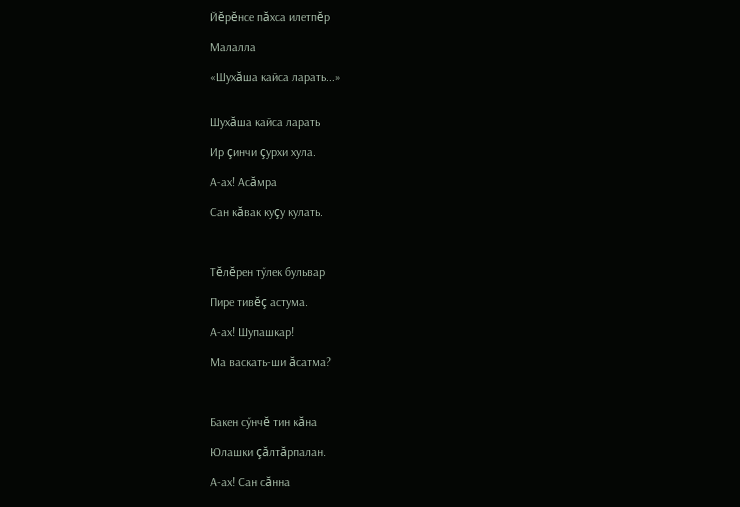Йĕрĕнсе пăхса илетпĕр

Малалла

«Шухăша кайса ларать...»


Шухăша кайса ларать

Ир çинчи çурхи хула.

А-ах! Асăмра

Сан кăвак куçу кулать.



Тĕлĕрен тӳлек бульвар

Пире тивĕç астума.

А-ах! Шупашкар!

Ма васкать-ши ăсатма?



Бакен сӳнчĕ тин кăна

Юлашки çăлтăрпалан.

А-ах! Сан сăнна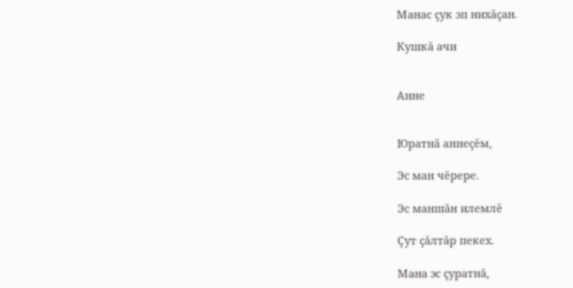Манас çук эп нихăçан.

Кушкă ачи


Анне


Юратнă аннеçĕм,

Эс ман чĕрере.

Эс маншăн илемлĕ

Çут çăлтăр пекех.

Мана эс çуратнă,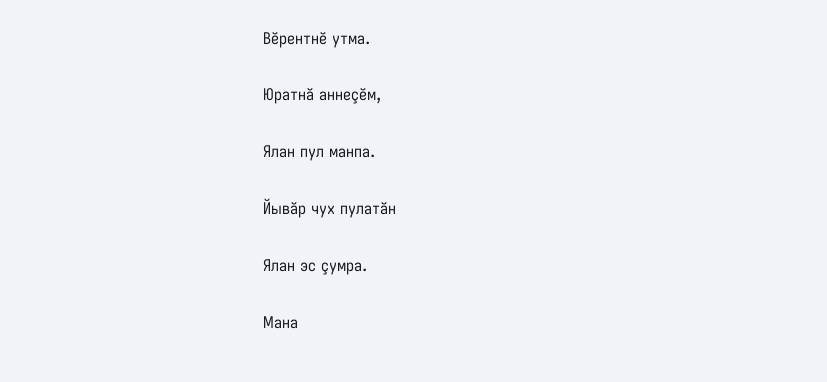Вĕрентнĕ утма.

Юратнă аннеçĕм,

Ялан пул манпа.

Йывăр чух пулатăн

Ялан эс çумра.

Мана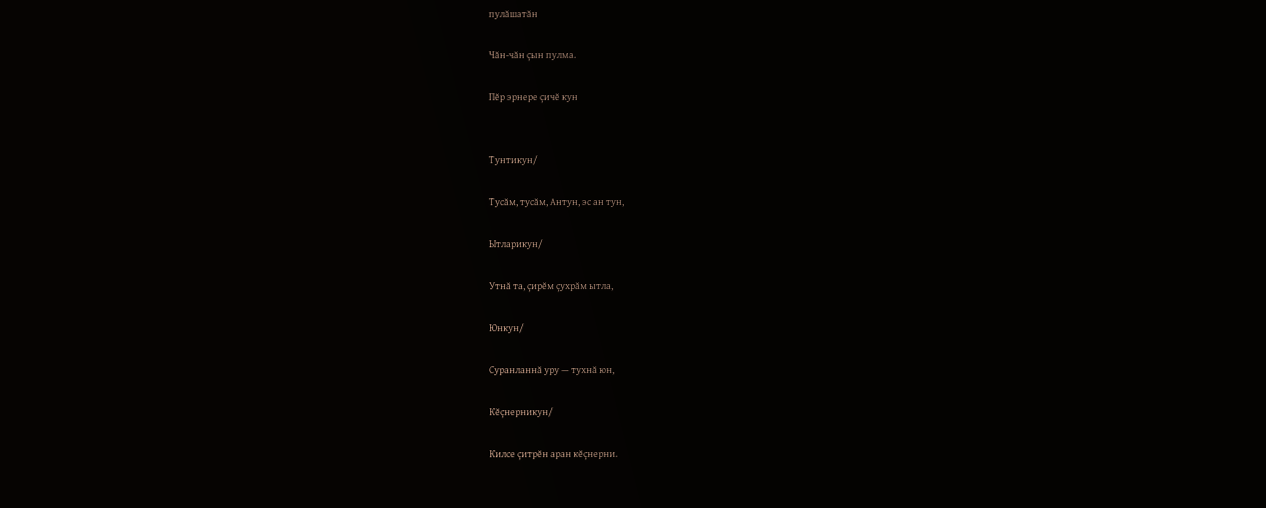пулăшатăн

Чăн-чăн çын пулма.

Пĕр эрнере çичĕ кун


Тунтикун/

Тусăм, тусăм, Антун, эс ан тун,

Ытларикун/

Утнă та, çирĕм çухрăм ытла,

Юнкун/

Суранланнă уру — тухнă юн,

Кĕçнерникун/

Килсе çитрĕн аран кĕçнерни.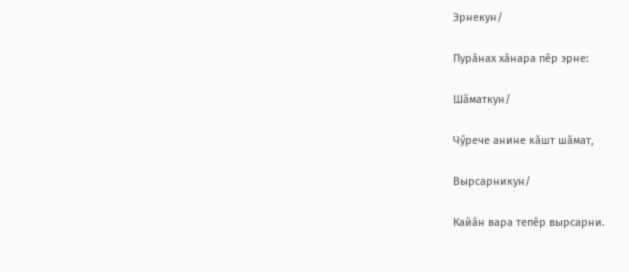Эрнекун/

Пурăнах хăнара пĕр эрне:

Шăматкун/

Чӳрече анине кăшт шăмат,

Вырсарникун/

Кайăн вара тепĕр вырсарни.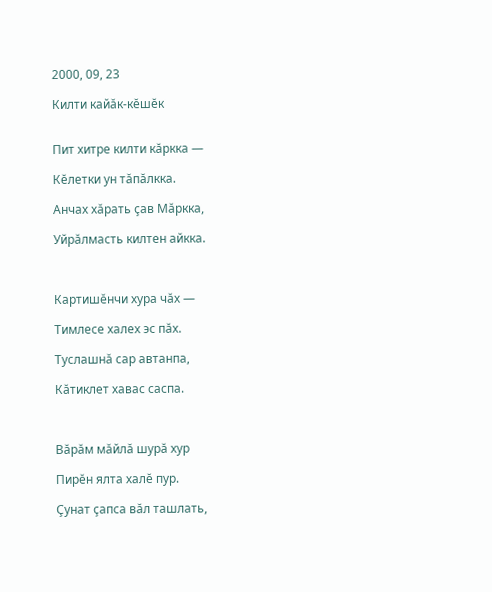2000, 09, 23

Килти кайăк-кĕшĕк


Пит хитре килти кăркка —

Кĕлетки ун тăпăлкка.

Анчах хăрать çав Мăркка,

Уйрăлмасть килтен айкка.



Картишĕнчи хура чăх —

Тимлесе халех эс пăх.

Туслашнă сар автанпа,

Кăтиклет хавас саспа.



Вăрăм мăйлă шурă хур

Пирĕн ялта халĕ пур.

Çунат çапса вăл ташлать,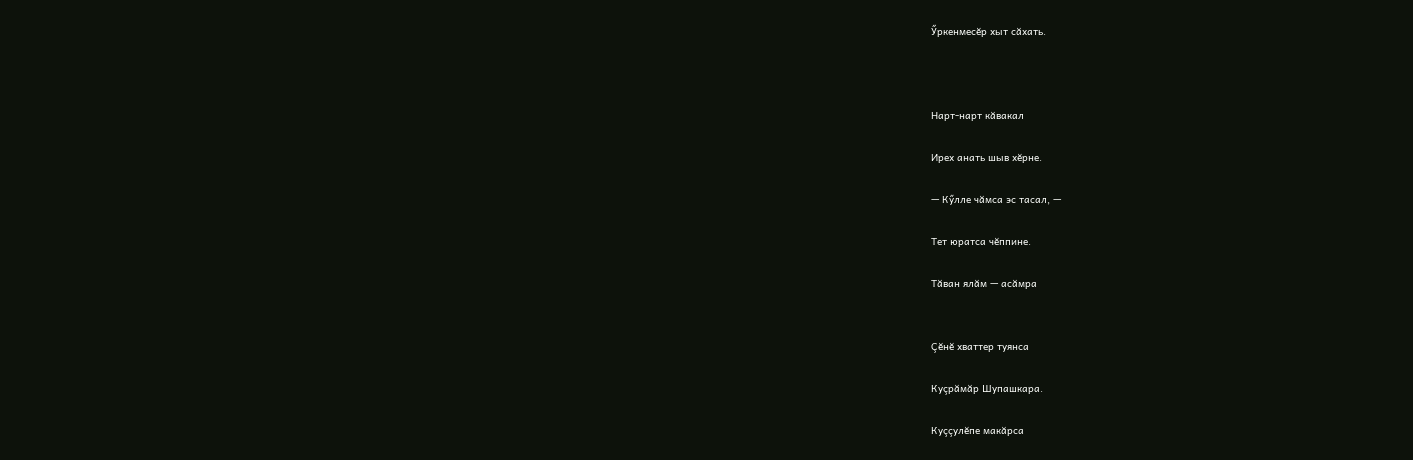Ӳркенмесĕр хыт сăхать.



Нарт-нарт кăвакал

Ирех анать шыв хĕрне.

— Кӳлле чăмса эс тасал, —

Тет юратса чĕппине.

Тăван ялăм — асăмра


Çĕнĕ хваттер туянса

Куçрăмăр Шупашкара.

Куççулĕпе макăрса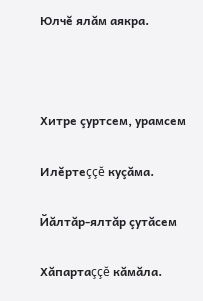Юлчĕ ялăм аякра.



Хитре çуртсем, урамсем

Илĕртеççĕ куçăма.

Йăлтăр-ялтăр çутăсем

Хăпартаççĕ кăмăла.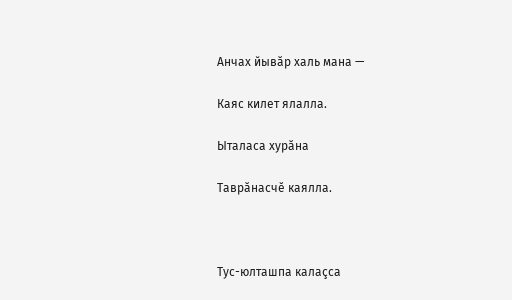Анчах йывăр халь мана —

Каяс килет ялалла.

Ыталаса хурăна

Таврăнасчĕ каялла.



Тус-юлташпа калаçса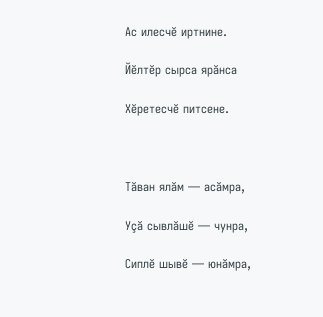Ас илесчĕ иртнине.

Йĕлтĕр сырса ярăнса

Хĕретесчĕ питсене.



Тăван ялăм — асăмра,

Уçă сывлăшĕ — чунра,

Сиплĕ шывĕ — юнăмра,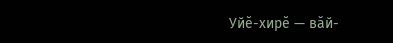Уйĕ-хирĕ — вăй-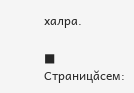халра.

■ Страницăсем: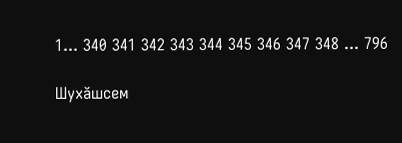1... 340 341 342 343 344 345 346 347 348 ... 796

Шухăшсем